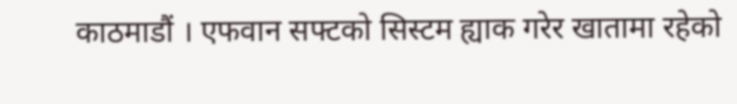काठमाडौं । एफवान सफ्टको सिस्टम ह्याक गरेर खातामा रहेको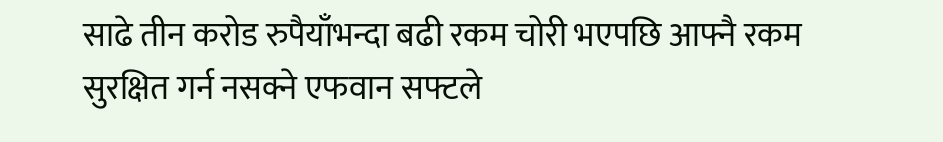साढे तीन करोड रुपैयाँभन्दा बढी रकम चोरी भएपछि आफ्नै रकम सुरक्षित गर्न नसक्ने एफवान सफ्टले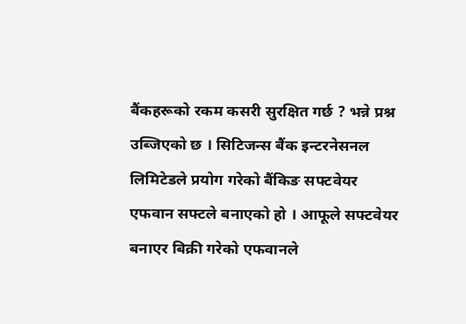बैंकहरूको रकम कसरी सुरक्षित गर्छ ? भन्ने प्रश्न उब्जिएको छ । सिटिजन्स बैंक इन्टरनेसनल लिमिटेडले प्रयोग गरेको बैंकिङ सफ्टवेयर एफवान सफ्टले बनाएको हो । आफूले सफ्टवेयर बनाएर बिक्री गरेको एफवानले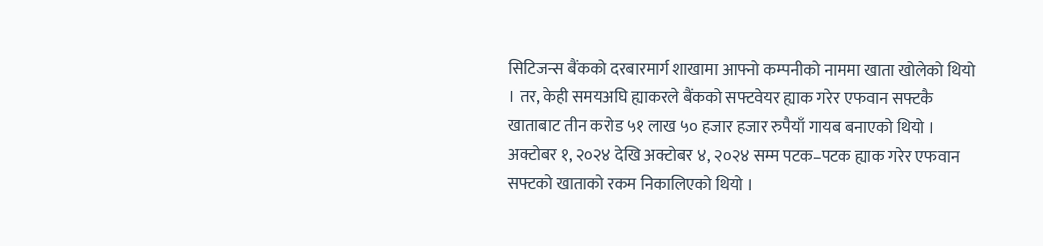सिटिजन्स बैंकको दरबारमार्ग शाखामा आफ्नो कम्पनीको नाममा खाता खोलेको थियो । तर, केही समयअघि ह्याकरले बैंकको सफ्टवेयर ह्याक गरेर एफवान सफ्टकै खाताबाट तीन करोड ५१ लाख ५० हजार हजार रुपैयाँ गायब बनाएको थियो ।
अक्टोबर १, २०२४ देखि अक्टोबर ४, २०२४ सम्म पटक–पटक ह्याक गरेर एफवान सफ्टको खाताको रकम निकालिएको थियो ।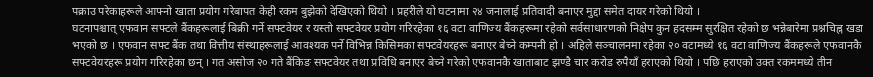पक्राउ परेकाहरूले आफ्नो खाता प्रयोग गरेबापत केही रकम बुझेको देखिएको थियो । प्रहरीले यो घटनामा २४ जनालाई प्रतिवादी बनाएर मुद्दा समेत दायर गरेको थियो ।
घटनापश्चात् एफवान सफ्टले बैंकहरूलाई बिक्री गर्ने सफ्टवेयर र यस्तो सफ्टवेयर प्रयोग गरिरहेका १६ वटा वाणिज्य बैंकहरूमा रहेको सर्वसाधारणको निक्षेप कुन हदसम्म सुरक्षित रहेको छ भन्नेबारेमा प्रश्नचिह्न खडा भएको छ । एफवान सफ्ट बैंक तथा वित्तीय संस्थाहरूलाई आवश्यक पर्ने विभिन्न किसिमका सफ्टवेयरहरू बनाएर बेच्ने कम्पनी हो । अहिले सञ्चालनमा रहेका २० वटामध्ये १६ वटा वाणिज्य बैंकहरूले एफवानकै सफ्टवेयरहरू प्रयोग गरिरहेका छन् । गत असोज २० गते बैंकिङ सफ्टवेयर तथा प्रविधि बनाएर बेच्ने गरेको एफवानकै खाताबाट झण्डै चार करोड रुपैयाँ हराएको थियो । पछि हराएको उक्त रकममध्ये तीन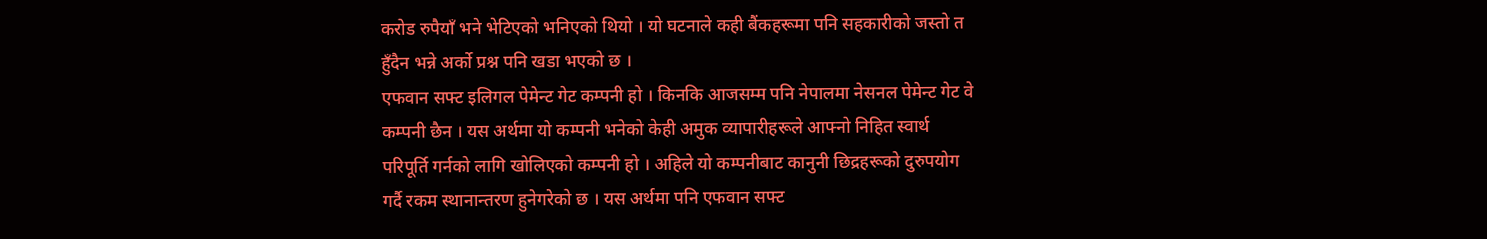करोड रुपैयाँ भने भेटिएको भनिएको थियो । यो घटनाले कही बैंकहरूमा पनि सहकारीको जस्तो त हुँदैन भन्ने अर्को प्रश्न पनि खडा भएको छ ।
एफवान सफ्ट इलिगल पेमेन्ट गेट कम्पनी हो । किनकि आजसम्म पनि नेपालमा नेसनल पेमेन्ट गेट वे कम्पनी छैन । यस अर्थमा यो कम्पनी भनेको केही अमुक व्यापारीहरूले आफ्नो निहित स्वार्थ परिपूर्ति गर्नको लागि खोलिएको कम्पनी हो । अहिले यो कम्पनीबाट कानुनी छिद्रहरूको दुरुपयोग गर्दै रकम स्थानान्तरण हुनेगरेको छ । यस अर्थमा पनि एफवान सफ्ट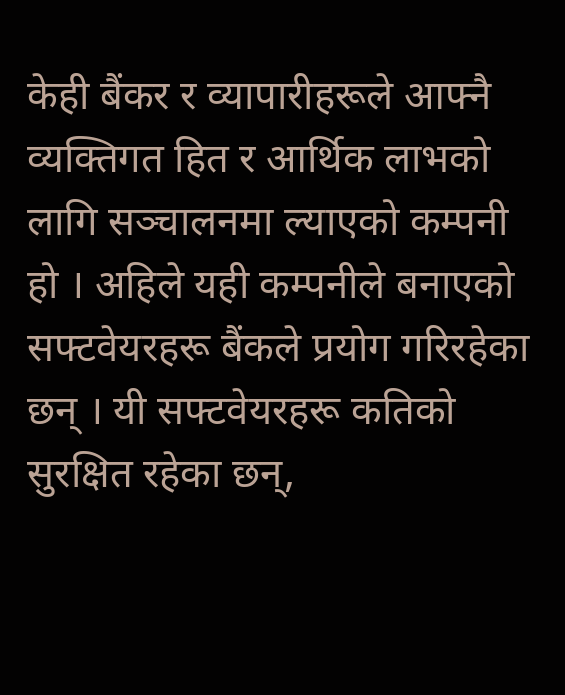केही बैंकर र व्यापारीहरूले आफ्नै व्यक्तिगत हित र आर्थिक लाभको लागि सञ्चालनमा ल्याएको कम्पनी हो । अहिले यही कम्पनीले बनाएको सफ्टवेयरहरू बैंकले प्रयोग गरिरहेका छन् । यी सफ्टवेयरहरू कतिको सुरक्षित रहेका छन्,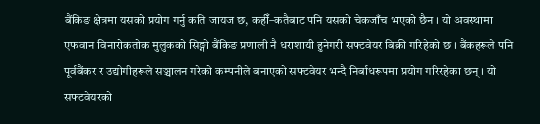बैंकिङ क्षेत्रमा यसको प्रयोग गर्नु कति जायज छ, कहीँ–कतैबाट पनि यसको चेकजाँच भएको छैन । यो अवस्थामा एफवान विनारोकतोक मुलुकको सिङ्गो बैंकिङ प्रणाली नै धराशायी हुनेगरी सफ्टवेयर बिक्री गरिहेको छ । बैंकहरूले पनि पूर्वबैंकर र उद्योगीहरूले सञ्चालन गरेको कम्पनीले बनाएको सफ्टवेयर भन्दै निर्बाधरूपमा प्रयोग गरिरहेका छन् । यो सफ्टवेयरको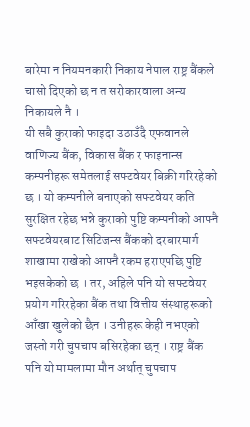बारेमा न नियमनकारी निकाय नेपाल राष्ट्र बैंकले चासो दिएको छ न त सरोकारवाला अन्य निकायले नै ।
यी सबै कुराको फाइदा उठाउँदै एफवानले वाणिज्य बैंक, विकास बैंक र फाइनान्स कम्पनीहरू समेतलाई सफ्टवेयर बिक्री गरिरहेको छ । यो कम्पनीले बनाएको सफ्टवेयर कति सुरक्षित रहेछ भन्ने कुराको पुष्टि कम्पनीको आफ्नै सफ्टवेयरबाट सिटिजन्स बैंकको दरबारमार्ग शाखामा राखेको आफ्नै रकम हराएपछि पुष्टि भइसकेको छ । तर, अहिले पनि यो सफ्टवेयर प्रयोग गरिरहेका बैंक तथा वित्तीय संस्थाहरूको आँखा खुलेको छैन । उनीहरू केही नभएको जस्तो गरी चुपचाप बसिरहेका छन् । राष्ट्र बैंक पनि यो मामलामा मौन अर्थात् चुपचाप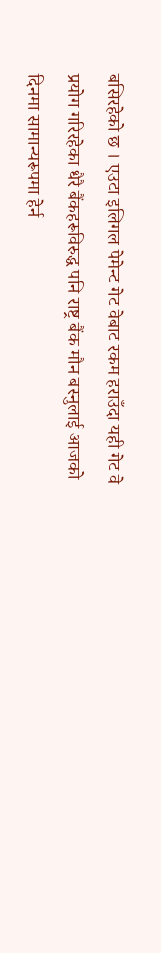बसिरहेको छ । एउटा इलिगल पेमेन्ट गेट वेबाट रकम हराउँदा यही गेट वे प्रयोग गरिरहेका धैरै बैंकहरूविरुद्ध पनि राष्ट्र बैंक मौन बस्नुलाई आजको दिनमा सामान्यरूपमा हेर्न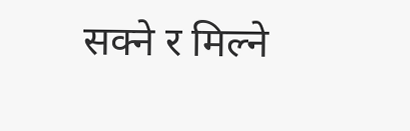सक्ने र मिल्ने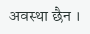अवस्था छैन ।